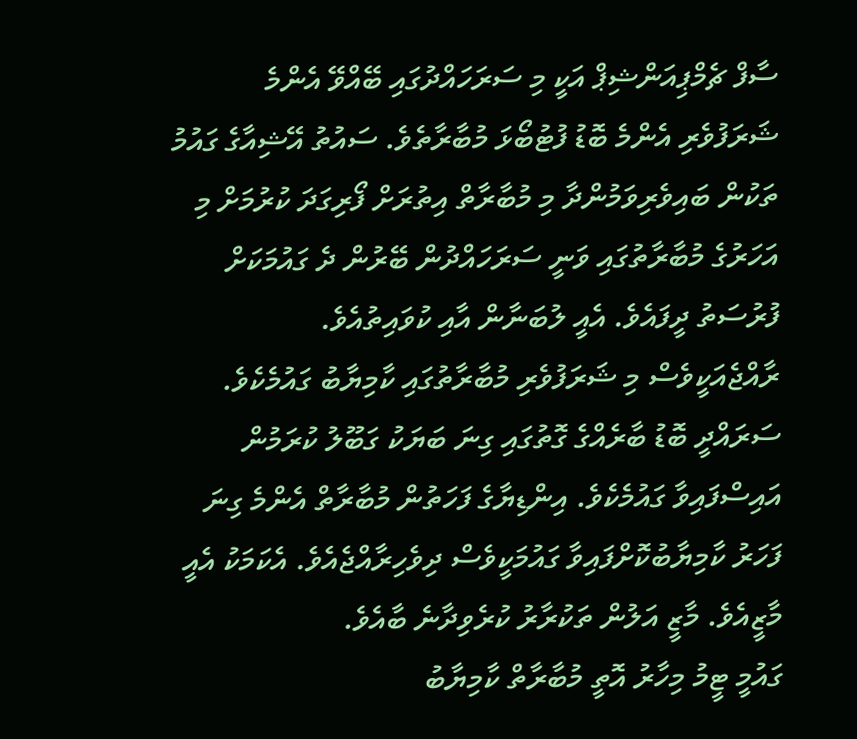ސާފް ޗެމްޕިއަންޝިޕް އަކީ މި ސަރަހައްދުގައި ބޭއްވޭ އެންމެ ޝަރަފުވެރި އެންމެ ބޮޑު ފުޓުބޯޅަ މުބާރާތެވެ. ސައުތު އޭޝިއާގެ ގައުމު ތަކުން ބައިވެރިވަމުންދާ މި މުބާރާތް އިތުރަށް ފޯރިގަދަ ކުރުމަށް މި އަހަރުގެ މުބާރާތުގައި ވަނީ ސަރަހައްދުން ބޭރުން ދެ ގައުމަކަށް ފުރުސަތު ދީފައެވެ. އެއީ ލުބަނާން އާއި ކުވައިތުއެވެ.
ރާއްޖެއަކީވެސް މި ޝަރަފުވެރި މުބާރާތުގައި ކާމިޔާބު ގައުމެކެވެ. ސަރައްދީ ބޮޑު ބާރެއްގެ ގޮތުގައި ގިނަ ބަޔަކު ގަބޫލު ކުރަމުން އައިސްފައިވާ ގައުމެކެވެ. އިންޑިޔާގެ ފަހަތުން މުބާރާތް އެންމެ ގިނަ ފަހަރު ކާމިޔާބުކޮށްފައިވާ ގައުމަކީވެސް ދިވެހިރާއްޖެއެވެ. އެކަމަކު އެއީ މާޒީއެވެ. މާޒީ އަލުން ތަކުރާރު ކުރެވިދާނެ ބާއެވެ.
ގައުމީ ޓީމު މިހާރު އޮތީ މުބާރާތް ކާމިޔާބު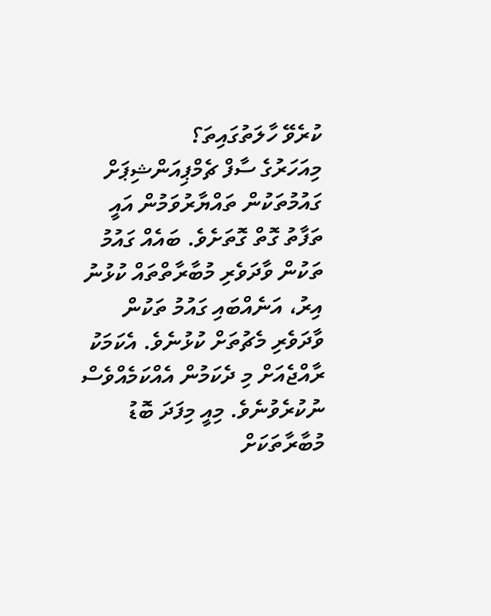ކުރެވޭ ހާލަތުގައިތަ؟
މިއަހަރުގެ ސާފް ޗެމްޕިއަންޝިޕަށް ގައުމުތަކުން ތައްޔާރުވަމުން އައީ ތަފާތު ގޮތް ގޮތަށެވެ. ބައެއް ގައުމު ތަކުން ވާދަވެރި މުބާރާތްތައް ކުޅުނު އިރު، އަނެއްބައި ގައުމު ތަކުން ވާދަވެރި މެޗުތަށް ކުޅުނެވެ. އެކަމަކު ރާއްޖެއަށް މި ދެކަމުން އެއްކަމެއްވެސް ނުކުރެވުނެވެ. މިއީ މިފަދަ ބޮޑު މުބާރާތަކަށް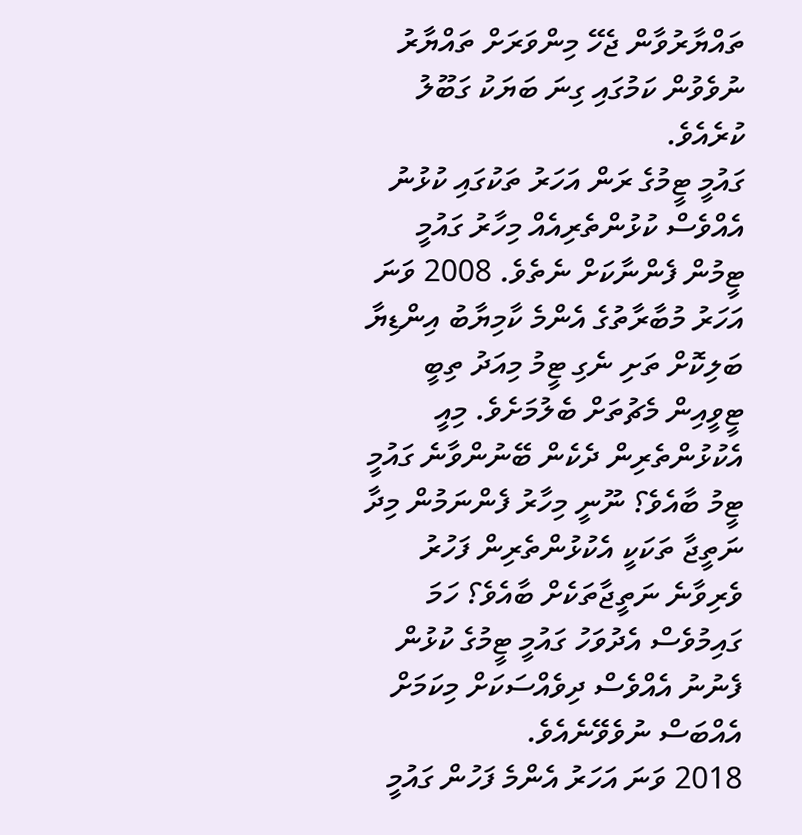ތައްޔާރުވާން ޖެހޭ މިންވަރަށް ތައްޔާރު ނުވެވުން ކަމުގައި ގިނަ ބަޔަކު ގަބޫލު ކުރެއެވެ.
ގައުމީ ޓީމުގެ ރަން އަހަރު ތަކުގައި ކުޅުނު އެއްވެސް ކުޅުންތެރިއެއް މިހާރު ގައުމީ ޓީމުން ފެންނާކަށް ނެތެވެ. 2008 ވަނަ އަހަރު މުބާރާތުގެ އެންމެ ކާމިޔާބު އިންޑިޔާ ބަލިކޮށް ތަށި ނެގި ޓީމު މިއަދު ތިބީ ޓީވީއިން މެޗުތަށް ބެލުމަށެވެ. މިއީ އެކުޅުންތެރިން ދެކެން ބޭނުންވާނެ ގައުމީ ޓީމު ބާއެވެ؟ ނޫނީ މިހާރު ފެންނަމުން މިދާ ނަތީޖާ ތަކަކީ އެކުޅުންތެރިން ފަހުރު ވެރިވާނެ ނަތީޖާތަކެށް ބާއެވެ؟ ހަމަ ގައިމުވެސް އެދުވަހު ގައުމީ ޓީމުގެ ކުޅުން ފެނުނު އެއްވެސް ދިވެއްސަކަށް މިކަމަށް އެއްބަސް ނުވެވޭނެއެވެ.
2018 ވަނަ އަހަރު އެންމެ ފަހުން ގައުމީ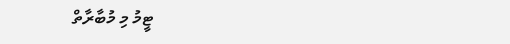ޓީމު މި މުބާރާތް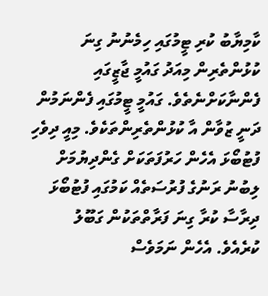ކާމިޔާބު ކުރި ޓީމުގައި ހިމެނުނު ގިނަ ކުޅުންތެރިން މިއަދު ގައުމީ ޖާޒީގައި ފެންނާކަށްނެތެވެ. ގައުމީ ޓީމުގައި ފެންނަމުން ދަނީ ޒުވާން އާ ކުޅުންތެރިންތަކެވެ. މިއީ ދިވެހި ފުޓުބޯޅަ އެހެން ހަރުފަތަކަށް ގެންދިޔުމަށް ލިބުނު ރަނުގެ ފުރުސަތެއް ކަމުގައި ފުޓުބޯޅަ ދިރާސާ ކުރާ ގިނަ ފަރާތްތަކުން ގަބޫލު ކުރެއެވެ. އެހެން ނަމަވެސް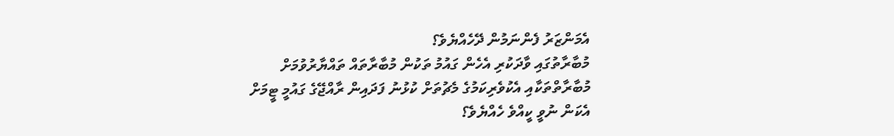އެމަންޒަރު ފެންނަމުން ދޭހެއްޔެވެ؟
މުބާރާތުގައި ވާދަކުރި އެހެން ގައުމު ތަކުން މުބާރާތައް ތައްޔާރުވުމަށް މުބާރާތްތަކާއި އެކުވެރިކަމުގެ މެޗުތަށް ކުޅުނު ފަދައިން ރާއްޖޭގެ ގައުމީ ޓީމަށް އެކަން ނުވީ ކީއްވެ ހެއްޔެވެ؟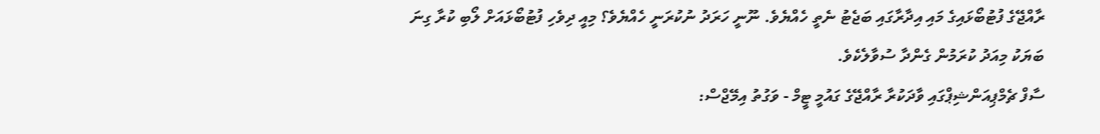ރާއްޖޭގެ ފުޓުބޯޅައިގެ މައި އިދާރާގައި ބަޖެޓު ނެތީ ހެއްޔެވެ. ނޫނީ ހަރަދު ނުކުރަނީ ހެއްޔެވެ؟ މިއީ ދިވެހި ފުޓުބޯޅައަށް ލޯބި ކުރާ ގިނަ ބަޔަކު މިއަދު ކުރަމުން ގެންދާ ސުވާލެކެވެ.
ސާފް ޗެމްޕިއަންޝިޕްގައި ވާދަކުރާ ރާއްޖޭގެ ގައުމީ ޓީމް - ވަގުތު އިމޭޖްސް: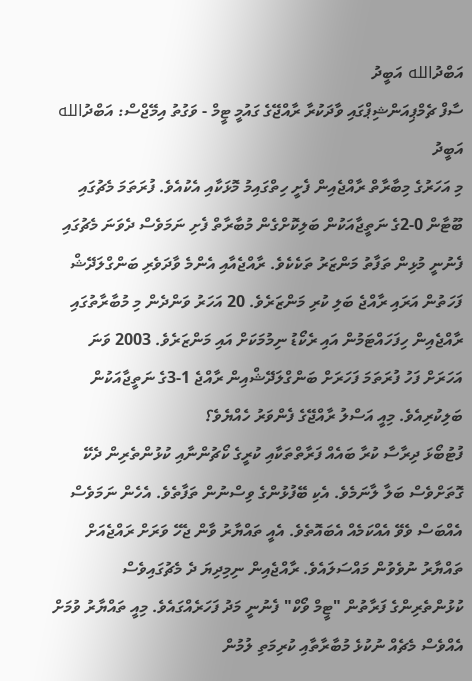އަބްދުالله އަބީދު
ސާފް ޗެމްޕިއަންޝިޕްގައި ވާދަކުރާ ރާއްޖޭގެ ގައުމީ ޓީމް - ވަގުތު އިމޭޖްސް: އަބްދުالله އަބީދު
މި އަހަރުގެ މިބާރާތް ރާއްޖެއިން ފެށީ ހިތްގައިމު މޮޅަކާއި އެކުއެވެ. ފުރަތަމަ މެޗުގައި ބޫޓާން 0-2ގެ ނަތީޖާއަކުން ބަލިކޮށްގެން މުބާރާތް ފެށި ނަމަވެސް ދެވަނަ މެޗުގައި ފެނުނީ މުޅިން ތަފާތު މަންޒަރު ތަކެކެވެ. ރާއްޖެއާއި އެންމެ ވާދަވެރި ބަންގްލަދޭޝް ފަހަތުން އަރައި ރާއްޖެ ބަލި ކުރި މަންޒަރެވެ. 20 އަހަރު ވަންދެން މި މުބާރާތުގައި ރާއްޖެއިން ހިފަހައްޓަމުން އައި ރެކޯޑު ނިމުމަކަށް އައި މަންޒަރެވެ. 2003 ވަނަ އަހަރަށް ފަހު ފުރަތަމަ ފަހަރަށް ބަންގްލަދޭޝްއިން ރާއްޖެ 1-3ގެ ނަތީޖާއަކުން ބަލިކުރިއެވެ. މިއީ އަސްލު ރާއްޖޭގެ ފެންވަރު ހެއްޔެވެ؟
ފުޓުބޯޅަ ދިރާސާ ކުރާ ބައެއް ފަރާތްތަކާއި ކުރީގެ ކޯޗުންނާއި ކުޅުންތެރިން ދެކޭ ގޮތަށްވެސް ބަލާ ލާނަމެވެ. އެކި ބޭފުޅުންގެ ވިސްނުން ތަފާތެވެ. އެހެން ނަމަވެސް އެއްބަސް ވެވޭ އެއްކަމެއް އެބައޮތެވެ. އެއީ ތައްޔާރު ވާން ޖެހޭ ވަރަށް ރައްޖެއަށް ތައްޔާރު ނުވެވުން މައްސަލައެވެ. ރާއްޖެއިން ނިމިދިޔަ ދެ މެޗުގައިވެސް ކުޅުންތެރިންގެ ފަރާތުން "ޓީމް ވޯކް" ފެނުނީ މަދު ފަހަރެއްގައެވެ. މިއީ ތައްޔާރު ވުމަށް އެއްވެސް މެޗެއް ނުކުޅެ މުބާރާތާއި ކުރިމަތި ލުމުން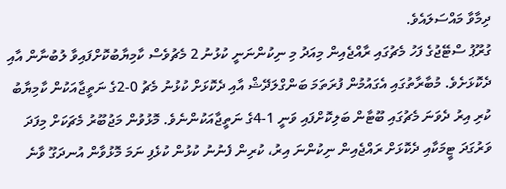ދިމާވާ މައްސަލައެވެ.
ގުރޫޕު ސްޓޭޖުގެ ފަހު މެޗުގައި ރާއްޖެއިން މިއަދު މި ނިކުންނަނީ ކުޅުނު 2 މެޗުވެސް ކާމިޔާބުކޮށްފައިވާ ލުބުނާން އާއި ދެކޮޅަށެވެ. މުބާރާތުގައި އެގައުމުން ފުރަތަމަ ބަންގްލަދޭޝް އާއި ދެކޮޅަށް ކުޅުނު މެޗު 0-2ގެ ނަތީޖާއަކުން ކާމިޔާބު ކުރި އިރު ދެވަނަ މެޗުގައި ބޫޓާން ބަލިކޮށްފައި ވަނީ 1-4ގެ ނަތީޖާއަކުންނެވެ. މޮޅުވުން މަޖުބޫރު މެޗަކަށް މިފަދަ ވަރުގަދަ ޓީމަކާއި ދެކޮޅަށް ރައްޖެއިން ނިކުންނަ އިރު، ކުރިން ފެނުނު ކުޅުން ކުޅެފި ނަމަ މޮޅުވާން އުނދަގޫ ވާނެ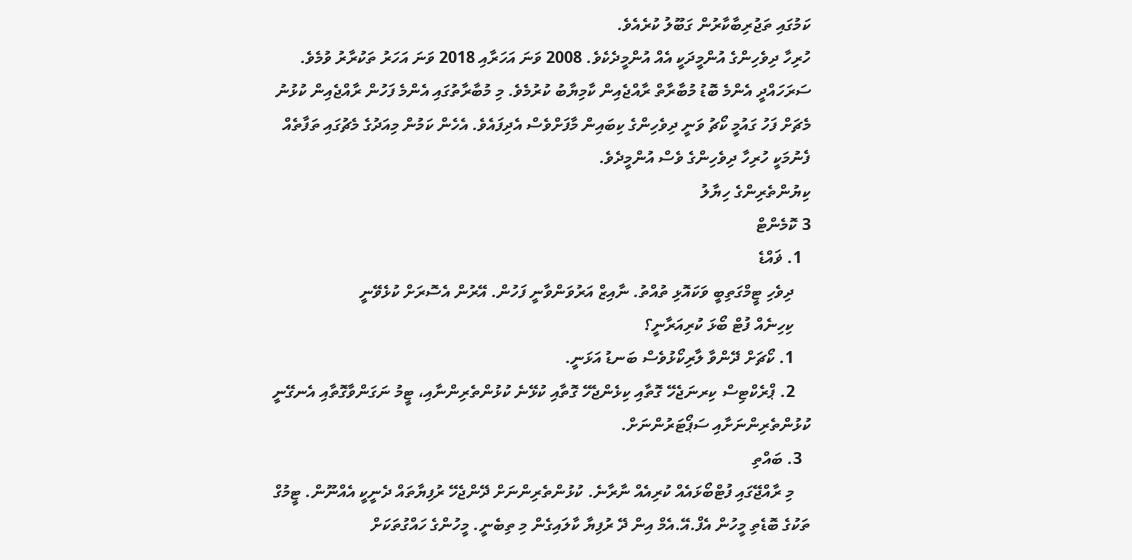ކަމުގައި ތަޖުރިބާކާރުން ގަބޫލު ކުރެއެވެ.
ހުރިހާ ދިވެހިންގެ އުންމީދަކީ އެއް އުންމީދެކެވެ. 2008 ވަނަ އަހަރާއި 2018 ވަނަ އަހަރު ތަކުރާރު ވުމެވެ. ސަރަހައްދީ އެންމެ ބޮޑު މުބާރާތް ރާއްޖެއިން ކާމިޔާބު ކުރުމެވެ. މި މުބާރާތުގައި އެންމެ ފަހުން ރާއްޖެއިން ކުޅުނު މެޗަށް ފަހު ގައުމީ ކޯޗު ވަނީ ދިވެހިންގެ ކިބައިން މާފަށްވެސް އެދިފައެވެ. އެހެން ކަމުން މިއަދުގެ މެޗުގައި ތަފާތެއް ފެނުމަކީ ހުރިހާ ދިވެހިންގެ ވެސް އުންމީދެވެ.
ކިޔުންތެރިންގެ ހިޔާލު
3 ކޮމެންޓް
  1. ޥައްޑެ
    ދިވެހި ޓީމްގަތިބީ ވަކައޮޅި ތުއްތު. ނާއިޒް އަރުވަންވާނީ ފަހުން. އޭރުން އެސޮރަށް ކުޅެވޭނީ
    ކިހިނެއް ފުޓް ބޯޅަ ކުރިއަރާނީ؟
    1. ކޯޗަށް ދޭންވާ ލާރިކޯޅުވެސް ބަނޑު އަޅަނީ.
    2. ޕްރެކްޓިސް ކިރނަޖެހޭ ގޮތާއި ކިޅެންޖެހޭ ގޮތާއި ކުޅޭނެ ކުޅުންތެރިންނާއި، ޓީމު ނަގަންވާގޮތާއި އެނގޭނީ ކުޅުންތެރިންނަށާއި ސަޕޯޓަރުންނަށް.
  3. ބައްތި
    މި ރާއްޖޭގައި ފުޓްބޯޅައެއް ކުރިއެއް ނާރާނެ. ކުޅުންތެރިންނަށް ދޭންޖެހޭ ރުފިޔާތައް ދެނީކީ އެއްނޫން. ޓީމުގް ތަކުގެ ބޮޑެތި މީހުން އެފް.އޭ.އެމް އިން ދޭ ރުފިޔާ ކާލައިގެން މި ތިބެނީ. މީހުންގެ ހައްގުތަކަށް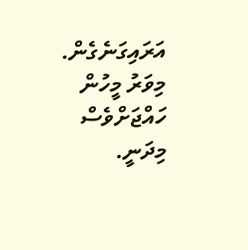އަރައިގަނެގެން. މިވަރު މީހުން ހައްޖަށްވެސް މިދަނީ.